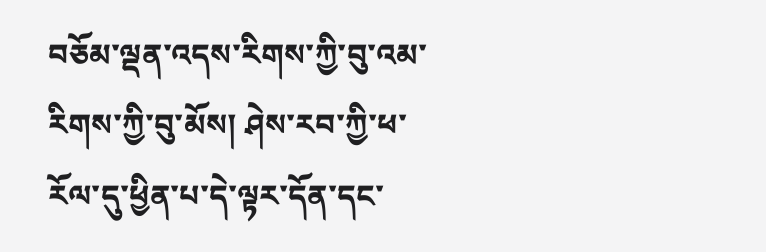བཅོམ་ལྡན་འདས་རིགས་ཀྱི་བུ་འམ་རིགས་ཀྱི་བུ་མོས། ཤེས་རབ་ཀྱི་ཕ་རོལ་དུ་ཕྱིན་པ་དེ་ལྟར་དོན་དང་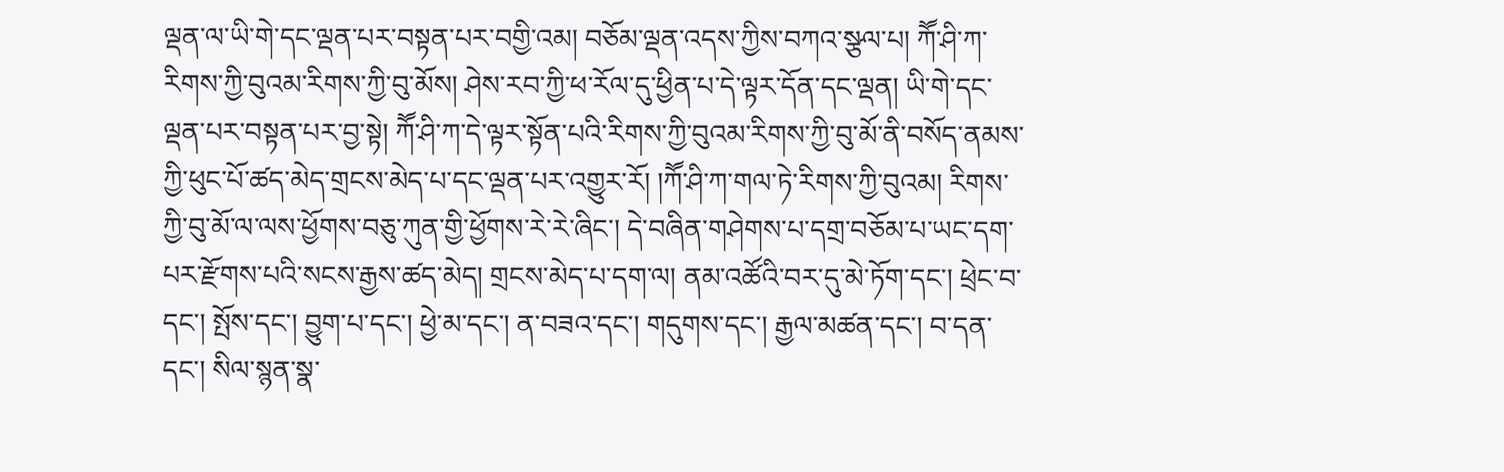ལྡན་ལ་ཡི་གེ་དང་ལྡན་པར་བསྟན་པར་བགྱི་འམ། བཅོམ་ལྡན་འདས་ཀྱིས་བཀའ་སྩལ་པ། ཀཽ་ཤི་ཀ་རིགས་ཀྱི་བུའམ་རིགས་ཀྱི་བུ་མོས། ཤེས་རབ་ཀྱི་ཕ་རོལ་དུ་ཕྱིན་པ་དེ་ལྟར་དོན་དང་ལྡན། ཡི་གེ་དང་ལྡན་པར་བསྟན་པར་བྱ་སྟེ། ཀཽ་ཤི་ཀ་དེ་ལྟར་སྟོན་པའི་རིགས་ཀྱི་བུའམ་རིགས་ཀྱི་བུ་མོ་ནི་བསོད་ནམས་ཀྱི་ཕུང་པོ་ཚད་མེད་གྲངས་མེད་པ་དང་ལྡན་པར་འགྱུར་རོ། །ཀཽ་ཤི་ཀ་གལ་ཏེ་རིགས་ཀྱི་བུའམ། རིགས་ཀྱི་བུ་མོ་ལ་ལས་ཕྱོགས་བཅུ་ཀུན་གྱི་ཕྱོགས་རེ་རེ་ཞིང་། དེ་བཞིན་གཤེགས་པ་དགྲ་བཅོམ་པ་ཡང་དག་པར་རྫོགས་པའི་སངས་རྒྱས་ཚད་མེད། གྲངས་མེད་པ་དག་ལ། ནམ་འཚོའི་བར་དུ་མེ་ཏོག་དང་། ཕྲེང་བ་དང་། སྤོས་དང་། བྱུག་པ་དང་། ཕྱེ་མ་དང་། ན་བཟའ་དང་། གདུགས་དང་། རྒྱལ་མཚན་དང་། བ་དན་དང་། སིལ་སྙན་སྣ་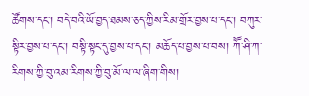ཚོགས་དང་། བདེ་བའི་ཡོ་བྱད་ཐམས་ཅད་ཀྱིས་རིམ་གྲོར་བྱས་པ་དང་། བཀུར་སྟིར་བྱས་པ་དང་། བསྟི་སྟང་དུ་བྱས་པ་དང་། མཆོད་པ་བྱས་པ་བས། ཀཽ་ཤི་ཀ་རིགས་ཀྱི་བུ་འམ་རིགས་ཀྱི་བུ་མོ་ལ་ལ་ཞིག་གིས།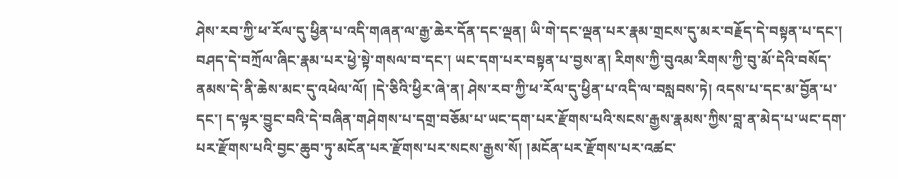ཤེས་རབ་ཀྱི་ཕ་རོལ་དུ་ཕྱིན་པ་འདི་གཞན་ལ་རྒྱ་ཆེར་དོན་དང་ལྡན། ཡི་གེ་དང་ལྡན་པར་རྣམ་གྲངས་དུ་མར་བརྗོད་དེ་བསྟན་པ་དང་། བཤད་དེ་བཀྲོལ་ཞིང་རྣམ་པར་ཕྱེ་སྟེ་གསལ་བ་དང་། ཡང་དག་པར་བསྟན་པ་བྱས་ན། རིགས་ཀྱི་བུའམ་རིགས་ཀྱི་བུ་མོ་དེའི་བསོད་ནམས་དེ་ནི་ཆེས་མང་དུ་འཕེལ་ལོ། །དེ་ཅིའི་ཕྱིར་ཞེ་ན། ཤེས་རབ་ཀྱི་ཕ་རོལ་དུ་ཕྱིན་པ་འདི་ལ་བསླབས་ཏེ། འདས་པ་དང་མ་བྱོན་པ་དང་། ད་ལྟར་བྱུང་བའི་དེ་བཞིན་གཤེགས་པ་དགྲ་བཅོམ་པ་ཡང་དག་པར་རྫོགས་པའི་སངས་རྒྱས་རྣམས་ཀྱིས་བླ་ན་མེད་པ་ཡང་དག་པར་རྫོགས་པའི་བྱང་ཆུབ་ཏུ་མངོན་པར་རྫོགས་པར་སངས་རྒྱས་སོ། །མངོན་པར་རྫོགས་པར་འཚང་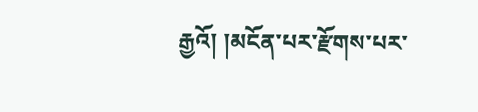རྒྱའོ། །མངོན་པར་རྫོགས་པར་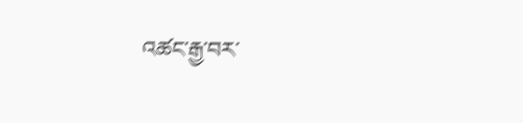འཚང་རྒྱ་བར་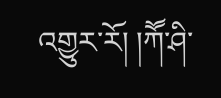འགྱུར་རོ། །ཀཽ་ཤི་